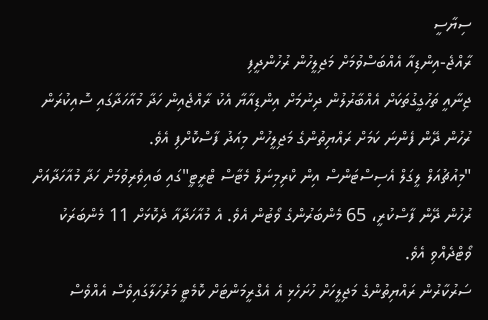ސިޔާސީ
ރާއްޖެ-އިންޑިއާ އެއްބަސްވުމަށް މަޖިލީހުން ރުހުންދީފި
ޖިނާއީ ތަހުގީގުތަކަށް އެއްބާރުލުން ދިނުމަށް އިންޑިއާޔާ އެކު ރާއްޖެއިން ހަދާ މުއާހަދާގައި ސޮއިކުރަން ރުހުން ދޭން ފެންނަ ކަމަށް ރައްޔިތުންގެ މަޖިލީހުން މިއަދު ފާސްކޮށްފި އެވެ.
"މިއުޗުއަލް ލީގަލް އެސިސްޓަންސް އިން ކްރިމިނަލް މެޓާސް ޓްރީޓީ"ގައި ބައިވެރިވުމަށް ހަދާ މުއާހަދާއަށް ރުހުން ދޭން ފާސްކުރީ، 65 މެންބަރުންގެ ވޯޓުން އެވެ. އެ މުއާހަދާއާ ދެކޮޅަށް 11 މެންބަރަކު ވޯޓްދެއްވި އެވެ.
ސަރުކާރުން ރައްޔިތުންގެ މަޖިލީހަށް ހުށަހެޅި އެ އެގްރީމަންޓަށް ކޮމެޓީ މަރުހަލާގައިވެސް އެއްވެސް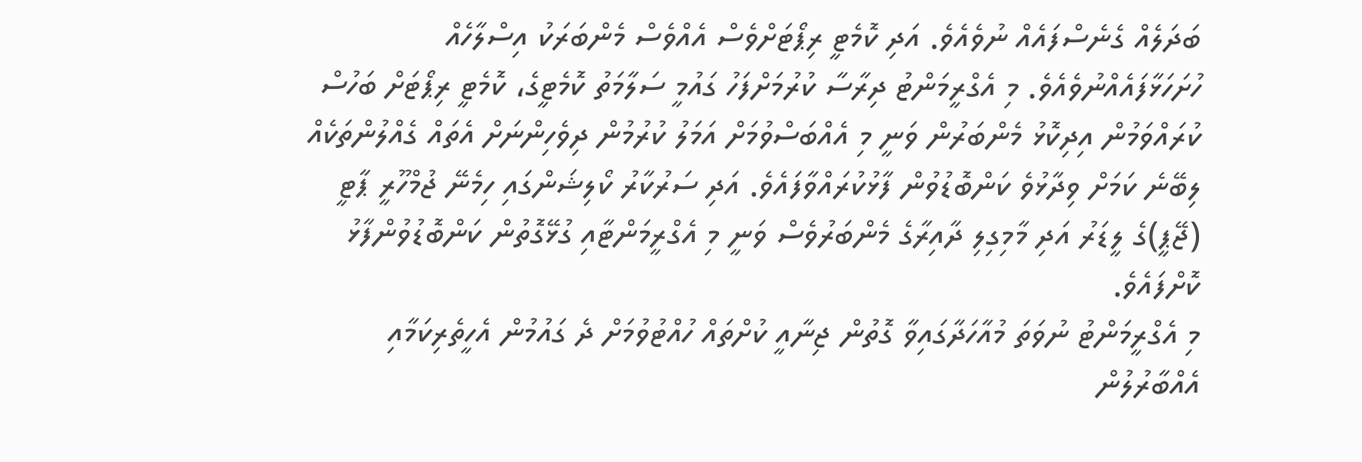ބަދަލެއް ގެނެސްފައެއް ނުވެއެވެ. އަދި ކޮމެޓީ ރިޕޯޓަށްވެސް އެއްވެސް މެންބަރަކު އިސްލާހެއް ހުށަހަޅާފައެއްނުވެއެވެ. މި އެގްރީމަންޓު ދިރާސާ ކުރުމަށްފަހު ގައުމީ ސަލާމަތު ކޮމެޓީގެ، ކޮމެޓީ ރިޕޯޓަށް ބަހުސް ކުރައްވަމުން އިދިކޮޅު މެންބަރުން ވަނީ މި އެއްބަސްވުމަށް އަމަލު ކުރުމުން ދިވެހިންނަށް އެތައް ގެއްލުންތަކެއް ލިބޭނެ ކަމަށް ވިދާޅުވެ ކަންބޮޑުވުން ފާޅުކުރައްވާފައެވެ. އަދި ސަރުކާރު ކޯލިޝަންގައި ހިމެނޭ ޖުމްހޫރީ ޕާޓީ (ޖޭޕީ)ގެ ލީޑަރު އަދި މާމިގިލި ދާއިރާގެ މެންބަރުވެސް ވަނީ މި އެގްރީމަންޓާއި ގުޅޭގޮތުން ކަންބޮޑުވުންފާޅު ކޮށްފައެވެ.
މި އެގްރީމަންޓު ނުވަތަ މުއާހަދާގައިވާ ގޮތުން ޖިނާއީ ކުށްތައް ހުއްޓުވުމަށް ދެ ގައުމުން އެހީތެރިކަމާއި އެއްބާރުލުން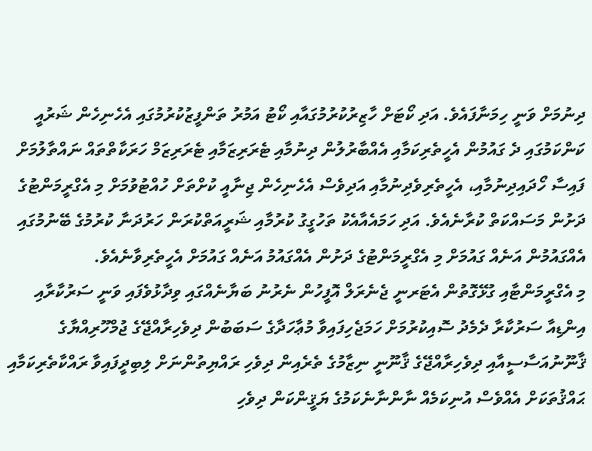ދިނުމަށް ވަނީ ހިމަނާފައެވެ. އަދި ކޯޓަށް ހާޒިރުކުރުމުގައާއި ކޯޓު އަމުރު ތަންފީޒުކުރުމުގައި އެހެނިހެން ޝަރުއީ ކަންކަމުގައި ދެ ގައުމުން އެހީތެރިކަމާއި އެއްބާރުލުން ދިނުމާއި ޓެރަރިޒަމާއި ޓެރަރިޒަމް ހަރަކާތްތައް ނައްތާލުމަށް ފައިސާ ހޯދައިދިނުމާއި، އެހީތެރިވެދިނުމާއި އަދިވެސް އެހެނިހެން ޖިނާއީ ކުށްތަށް ހުއްޓުވުމަށް މި އެގްރީމަންޓުގެ ދަށުން މަސައްކަތް ކުރާނެއެވެ. އަދި ހަމައެއާއެކު ތަހުގީގު ކުރުމާއި ޝަރީއަތްކުރަން ހަރުދަނާ ކުރުމުގެ ބޭނުމުގައި އެއްގައުމުން އަނެއް ގައުމަށް މި އެގްރީމަންޓުގެ ދަށުން އެއްގައުމު އަނެއް ގައުމަށް އެހީތެރިވާނެއެވެ.
މި އެގްރީމަންޓާއި ގުޅޭގޮތުން އެޓަރނީ ޖެނެރަލް އޮފީހުން ނެރުނު ބަޔާނެއްގައި ވިދާޅުވެފައި ވަނީ ސަރުކާރާއި އިންޑިއާ ސަރުކާރާ ދެމެދު ސޮއިކުރުމަށް ހަމަޖެހިފައިވާ މުޢާހަދާގެ ސަބަބުން ދިވެހިރާއްޖޭގެ ޖުމްހޫރިއްޔާގެ ޤާނޫނުއަސާސީއާއި ދިވެހިރާއްޖޭގެ ޤާނޫނީ ނިޒާމުގެ ތެރެއިން ދިވެހި ރައްޔިތުންނަށް ލިބިދީފައިވާ ރައްކާތެރިކަމާއި ޙައްޤުތަކަށް އެއްވެސް އުނިކަމެއް ނާންނާނެކަމުގެ ޔަޤީންކަން ދިވެހި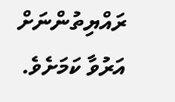ރައްޔިތުންނަށް އަރުވާ ކަމަށެވެ.